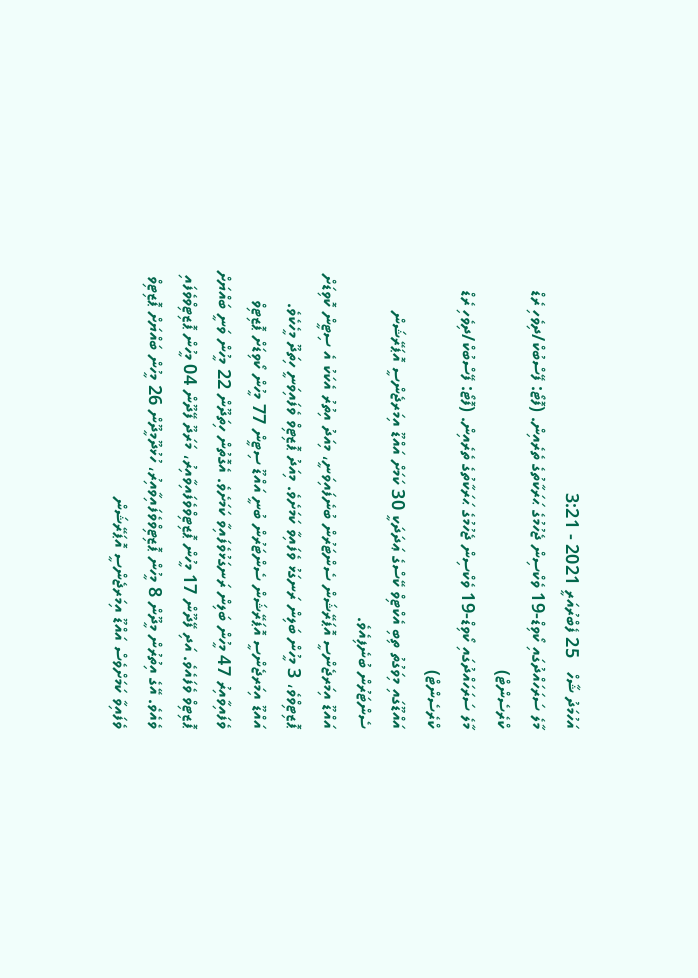އަހުމަދު ޝާހް   25 ފެބްރުއަރީ 2021 - 3:21
މާލެ ސަރަހައްދުގައި ކޯވިޑް-19 ވެކްސިން ޖެހުމުގެ ޙަރަކާތުގެ ތެރެއިން. (ފޮޓޯ: ފޭސްބުކް/ދިވެހި ރެޑް ކްރެސެންޓް)
މާލެ ސަރަހައްދުގައި ކޯވިޑް-19 ވެކްސިން ޖެހުމުގެ ޙަރަކާތުގެ ތެރެއިން. (ފޮޓޯ: ފޭސްބުކް/ދިވެހި ރެޑް ކްރެސެންޓް)
އައްޑޫގައި މިވަގުތު ތިބި އެކްޓިވް ކޭސްގެ ޢަދަދަކީ 30 ކަމަށް އައްޑޫ އިމަރޖެންސީ އޮޕަރޭޝަން ސެންޓަރުން ބުނެފިއެވެ.
އައްޑޫ އިމަރޖެންސީ އޮޕަރޭޝަން ސެންޓަރުން ބުނެފައިވަނީ، މިއަދު އިތުރު އެކަކު އެ ސިޓީން ކޮވިޑަށް ޕޮޒިޓިވްވެ، 3 މީހުން ބަލިން ރަނގަޅު ވެފައިވާ ކަމަށެވެ. މިއަދު ޕޮޒިޓިވް ވެފައިވަނީ ހިތަދޫ މީހެކެވެ.
އައްޑޫ އިމަރޖެންސީ އޮޕަރޭޝަން ސެންޓަރުން ބުނީ އައްޑޫ ސިޓީން 77 މީހުން ކޯވިޑަށް ޕޮޒިޓިވް ވެފައިވާއިރު 47 މީހުން ބަލިން ރަނގަޅުވެފައިވާ ކަމަށެވެ. އެގޮތުން ހިތަދޫން 22 މީހުން ވަނީ ބައްޔަށް ޕޮޒިޓިވް ވެފައެވެ. އަދި ފޭދޫން 17 މީހުން ޕޮޒިޓިވްވެފައިވާއިރު، މަރަދޫ ފޭދޫން 04 މީހުން ޕޮޒިޓިވްވެފައި ވެއެވެ. އޭގެ އިތުރުން މީދޫން 8 މީހުން ޕޮޒިޓިވްވެފައިވާއިރު، ހުޅުދޫމީދޫން 26 މީހުން ބައްޔަށް ޕޮޒިޓިވް ވެފައިވާ ކަމަށްވެސް އައްޑޫ އިމަރޖެންސީ އޮޕަރޭޝަން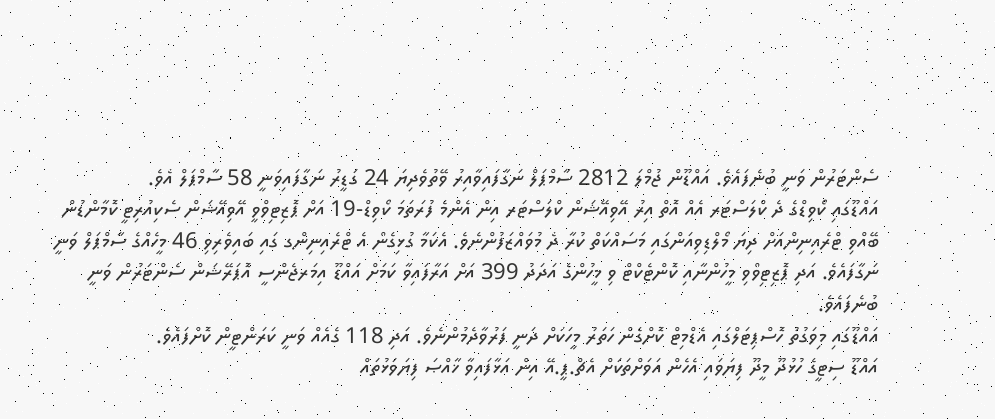ސެންޓަރުން ވަނީ ބުނެފައެވެ. އައްޑޫން ޖުމްލަ 2812 ސާމްޕަލް ނަގާފައިވާއިރު ވޭތުވެދިޔަ 24 ގަޑީރު ނަގާފައިވަނީ 58 ސާމްޕަލް އެވެ.
އައްޑޫގައި ކޯވިޑްގެ ދެ ކްލަސްޓަރ އެއް އޮތް އިރު އޭވިއޭޝަން ކްލަސްޓަރ އިން އެންމެ ފުރަތަމަ ކޯވިޑް-19 އަށް ޕޮޒިޓިވްވީ އޭވިއޭޝަން ސެކިއުރިޓީ ކޮމާންޑުން ބޭއްވި ޓްރެއިނިންއަށް ދިޔަ މޯލްޑިވިއަންގައި މަސައްކަތް ކުރާ ދެ މުވައްޒަފުންނެވެ. އެކަމާ ގުޅިގެން އެ ޓްރެއިނިންގ ގައި ބައިވެރިވި 46 މީހެއްގެ ސާމްޕަލް ވަނީ ނަގާފައެވެ. އަދި ޕޮޒިޓިވްވި މީހުންނާއި ކޮންޓެކްޓް ވި މީހުންގެ އަދަދު 399 އަށް އަރާފައިވާ ކަމަށް އައްޑޫ އިމަރޖެންސީ އޮޕަރޭޝަން ސެންޓަރުން ވަނީ ބުނެފައެވެ.
އައްޑޫގައި މިވަގުތު ހޮސްޕިޓަލްގައި އެޑްމިޓް ކޮށްގެން ހަތަރު މީހަކަށް ދަނީ ފަރުވާދެމުންނެވެ. އަދި 118 ގެއެއް ވަނީ ކަރަންޓީން ކޮށްފައެވެ.
އައްޑޫ ސިޓީގެ ހުޅުދޫ މީދޫ ފިޔަވައި އެހެން އަވަށްތަކަށް އެޗް.ޕީ.އޭ އިން އަޅާފައިވާ ޚާއްޞަ ފިޔަވަޅުތައް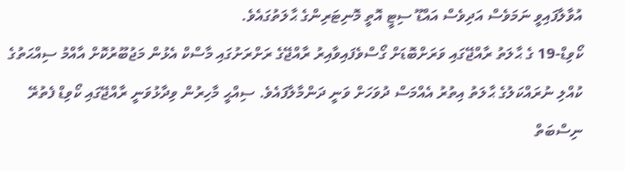އުވާލާފައިވީ ނަމަވެސް އަދިވެސް އައްޑޫ ސިޓީ އޮތީ މޮނިޓަރިންގެ ޙާލަތުގައެވެ.
ކޯވިޑް-19 ގެ ޙާލަތު ރާއްޖޭގައި ވަރަށްބޮޑަށް ގޯސްވެފައިވާއިރު ރާއްޖޭގެ ރަށްރަށުގައި މާސްކް އެޅުން މަޖުބޫރުކޮށް އާއްމު ސިއްޙަތުގެ ކުއްލި ނުރައްކަލުގެ ޙާލަތު އިތުރު އެއްމަސް ދުވަހަށް ވަނީ ދަންމާލާފައެވެ. ސިއްޙީ މާހިރުން ވިދާޅުވަނީ ރާއްޖޭގައި ކޯވިޑް ފެތުރޭ ނިސްބަތް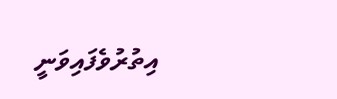އިތުރުވެފައިވަނީ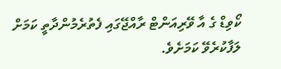ކޯވިޑް ގެ އާ ވޭރިއަންޓް ރާއްޖޭގައި ފެތުރެމުންދާތީ ކަމަށް ލަފާކުރެވޭ ކަމަށެވެ.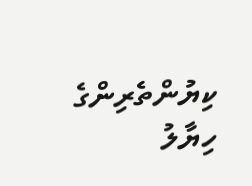ކިޔުންތެރިންގެ ހިޔާލު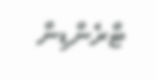ޓްރެންޑިން